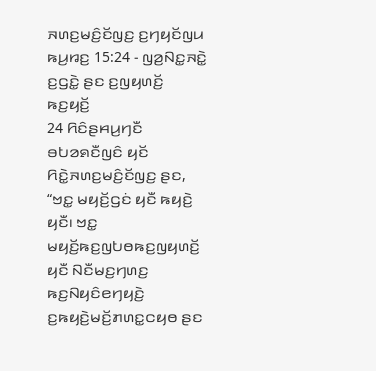ꤏꤛꤢ꤬ꤗꤢꤨ꤬ꤢꤩꤜꤢ꤬ ꤢ꤬ꤚꤟꤢꤩꤜꤣ ꤒꤣ꤬ꤙꤢ꤬ 15:24 - ꤜꤤ꤬ꤡꤢ꤭ꤏꤢꤧ꤭ ꤢ꤬ꤞꤢꤧ꤭ ꤔꤢ ꤢ꤬ꤜꤟꤛꤢꤩ꤬ ꤒꤢ꤬ꤟꤢꤩ꤬
24 ꤖꤢꤨꤔꤌꤣ꤬ꤚꤢꤪ ꤋꤝꤤꤎꤢꤪꤜꤢꤨ ꤟꤢꤩ ꤖꤢꤧ꤭ꤏꤛꤢ꤬ꤗꤢꤨ꤬ꤢꤩꤜꤢ꤬ ꤔꤢ, “ꤠꤢ꤭ ꤗꤟꤢꤩ꤬ꤞꤢꤦ ꤟꤢꤪ ꤒꤟꤢꤧ꤬ ꤟꤢꤪ꤯ ꤠꤢ꤭ ꤗꤟꤢꤩ꤬ꤒꤢ꤬ꤜꤝꤥꤒꤢ꤬ꤜꤟꤛꤢꤩ꤬ ꤟꤢꤪ ꤡꤢꤪꤗꤢ꤬ꤚꤛꤢ꤬ ꤒꤢ꤬ꤡꤟꤢꤨꤕꤚꤟꤢꤧ꤬ ꤢ꤬ꤒꤟꤢꤧ꤬ꤗꤢꤩ꤬ꤊꤛꤢ꤭ꤍꤟꤥ ꤔꤢ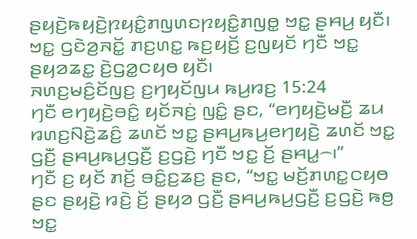ꤔꤟꤢꤧ꤬ꤒꤟꤢꤧ꤬ꤐꤟꤢꤨ꤭ꤊꤜꤛꤢꤐꤟꤢꤨ꤭ꤊꤜꤥ꤭ ꤠꤢ꤭ ꤔꤌꤣ꤬ ꤟꤢꤪ꤯ ꤠꤢ꤭ ꤞꤢꤧꤤ꤬ꤏꤢꤩ꤭ ꤊꤢ꤬ꤛꤢ꤭ ꤒꤢ꤬ꤟꤢꤩ꤬ ꤢ꤬ꤜꤟꤢꤩ ꤚꤢꤪ ꤠꤢ꤭ ꤔꤟꤤꤘꤢ꤭ ꤢꤧ꤬ꤞꤤ꤭ꤍꤟꤥ ꤟꤢꤪ꤯
ꤏꤛꤢ꤬ꤗꤢꤨ꤬ꤢꤩꤜꤢ꤬ ꤢ꤬ꤚꤟꤢꤩꤜꤣ ꤒꤣ꤬ꤙꤢ꤬ 15:24
ꤚꤢꤪ ꤕꤚꤟꤢꤧ꤬ꤋꤢꤨ꤭ ꤟꤢꤩꤏꤢꤦ꤬ ꤜꤢꤨ꤭ ꤔꤢ, “ꤕꤚꤟꤢꤧ꤬ꤗꤢꤪ꤬ ꤘꤣ ꤙꤛꤢ꤬ꤡꤢꤧ꤬ꤘꤢꤨ꤬ ꤘꤛꤢꤩ ꤠꤢ꤭ ꤔꤌꤣ꤬ꤒꤣ꤬ꤕꤚꤟꤢꤧ꤬ ꤘꤛꤢꤩ ꤠꤢ꤭ ꤞꤢꤪ꤬ ꤔꤌꤣ꤬ꤒꤣ꤬ꤞꤢꤪ꤬ ꤢ꤬ꤞꤢꤧ꤬ ꤚꤢꤪ ꤠꤢ꤭ ꤢꤩ꤬ ꤔꤌꤣ꤭꤮꤯”
ꤚꤢꤪ ꤢ꤬ ꤟꤢꤩ ꤊꤢꤩ꤬ ꤋꤢꤨ꤭ꤢ꤬ꤘꤢ꤬ ꤔꤢ, “ꤠꤢ꤭ ꤗꤢꤩ꤬ꤊꤛꤢ꤭ꤍꤟꤥ ꤔꤢ ꤔꤟꤢꤧ꤬ ꤙꤢꤧ꤬ ꤢꤩ꤬ ꤔꤟꤤ ꤞꤢꤪ꤬ ꤔꤌꤣ꤬ꤒꤣ꤬ꤞꤢꤪ꤬ ꤢ꤬ꤞꤢꤧ꤬ ꤒꤥ꤬ ꤠꤢ꤭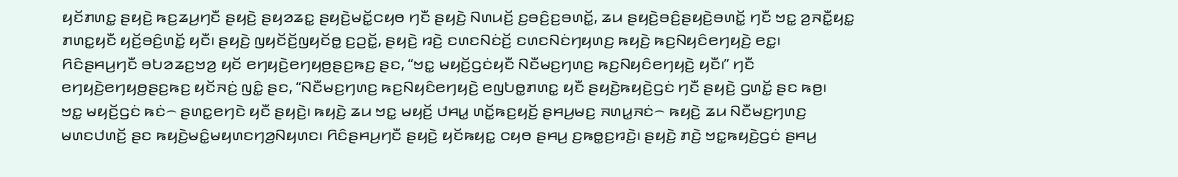ꤟꤢꤩꤊꤛꤢ꤭ ꤔꤟꤢꤧ꤬ ꤒꤢ꤬ꤘꤣ꤬ꤚꤢꤪ ꤔꤟꤢꤧ꤬ ꤔꤟꤤꤘꤢ꤭ ꤔꤟꤢꤧ꤬ꤗꤢꤩ꤭ꤍꤟꤥ ꤚꤢꤪ ꤔꤟꤢꤧ꤬ ꤡꤛꤣꤢꤩ꤬ ꤢ꤬ꤋꤢꤨ꤬ꤢ꤬ꤋꤛꤢꤩ꤭, ꤘꤣ ꤔꤟꤢꤧ꤬ꤋꤢꤨ꤬ꤔꤟꤢꤧ꤬ꤋꤛꤢꤩ꤭ ꤚꤢꤪ ꤠꤢ꤭ ꤤ꤬ꤏꤢꤪ꤭ꤟꤢ꤭ ꤊꤛꤢ꤭ꤟꤢꤪ ꤟꤢꤩ꤬ꤋꤢꤨ꤬ꤛꤢꤩ꤭ ꤟꤢꤪ꤯ ꤔꤟꤢꤧ꤬ ꤜꤟꤢꤩꤢꤩ꤬ꤜꤟꤢꤩꤥ꤭ ꤢ꤬ꤑꤢꤩ꤭, ꤔꤟꤢꤧ꤬ ꤙꤢꤧ꤬ ꤢꤛꤢꤡꤢꤦꤢꤩ꤬ ꤢꤛꤢꤡꤢꤦꤚꤟꤛꤢ꤬ ꤒꤟꤢꤧ꤬ ꤒꤢ꤬ꤡꤟꤢꤨꤕꤚꤟꤢꤧ꤬ ꤕꤢ꤭꤯
ꤖꤢꤨꤔꤌꤣ꤬ꤚꤢꤪ ꤋꤝꤤꤘꤢ꤬ꤠꤤ꤬ ꤟꤢꤩ ꤕꤚꤟꤢꤧ꤬ꤕꤚꤟꤥ꤬ꤔꤢ꤬ꤒꤢ꤬ ꤔꤢ, “ꤠꤢ꤭ ꤗꤟꤢꤩ꤬ꤞꤢꤦꤟꤢꤪ ꤡꤢꤪꤗꤢ꤬ꤚꤛꤢ꤬ ꤒꤢ꤬ꤡꤟꤢꤨꤕꤚꤟꤢꤧ꤬ ꤟꤢꤪ꤯” ꤚꤢꤪ ꤕꤚꤟꤢꤧ꤬ꤕꤚꤟꤥ꤬ꤔꤢ꤬ꤒꤢ꤬ ꤟꤢꤩꤏꤢꤦ꤬ ꤜꤢꤨ꤭ ꤔꤢ, “ꤡꤢꤪꤗꤢ꤬ꤚꤛꤢ꤬ ꤒꤢ꤬ꤡꤟꤢꤨꤕꤚꤟꤢꤧ꤬ ꤕꤜꤝꤥ꤭ꤊꤛꤢ꤭ ꤟꤢꤪ ꤔꤟꤢꤧ꤬ꤒꤟꤢꤧ꤬ꤞꤢꤦ ꤚꤢꤪ ꤔꤟꤢꤧ꤬ ꤞꤛꤢꤩ꤭ ꤔꤢ ꤒꤥ꤬꤯
ꤠꤢ꤭ ꤗꤟꤢꤩ꤬ꤞꤢꤦ ꤒꤢꤦ꤮ ꤔꤛꤢ꤭ꤕꤚꤢꤧ ꤟꤢꤪ ꤔꤟꤢꤧ꤬꤯ ꤒꤟꤢꤧ꤬ ꤘꤣ ꤠꤢ꤭ ꤗꤟꤢꤩ꤬ ꤓꤌꤣ꤭ ꤛꤢꤩ꤭ꤒꤢ꤬ꤟꤢꤩ꤬ ꤔꤌꤣ꤬ꤗꤢ꤬ ꤏꤛꤣ꤭ꤏꤢꤦ꤮ ꤒꤟꤢꤧ꤬ ꤘꤣ ꤡꤢꤪꤗꤢ꤬ꤚꤛꤢ꤬ ꤗꤛꤢꤓꤛꤢꤩ꤬ ꤔꤢ ꤒꤟꤢꤧ꤬ꤗꤢꤨ꤭ꤗꤟꤛꤢꤚꤤ꤬ꤡꤟꤛꤢ꤯ ꤖꤢꤨꤔꤌꤣ꤬ꤚꤢꤪ ꤔꤟꤢꤧ꤬ ꤟꤢꤩꤒꤟꤢ꤭ ꤍꤟꤥ ꤔꤌꤣ꤬ ꤢ꤬ꤒꤥ꤭ꤢ꤬ꤙꤢꤧ꤬꤯ ꤔꤟꤢꤧ꤬ ꤊꤢꤧ꤬ ꤠꤢ꤭ꤒꤟꤢꤧ꤬ꤞꤢꤦ ꤔꤌꤣ꤬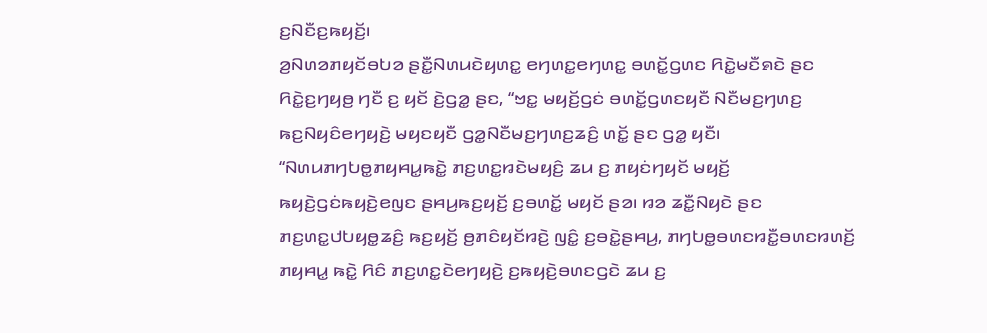ꤢ꤬ꤡꤢꤪꤢ꤬ꤒꤟꤢꤩ꤬꤯
ꤤ꤬ꤡꤛꤤꤊꤟꤢꤩꤋꤝꤤ ꤔꤢꤪ꤭ꤡꤛꤣꤢꤧꤟꤛꤢ꤭ ꤕꤚꤛꤢ꤭ꤕꤚꤛꤢ꤭ ꤋꤛꤢꤩ꤭ꤞꤛꤢ ꤖꤢꤧ꤭ꤗꤢꤪꤎꤢꤧ ꤔꤢ ꤖꤢꤧ꤭ꤢ꤬ꤚꤟꤥ꤬ ꤚꤢꤪ ꤢ꤬ ꤟꤢꤩ ꤢꤧ꤬ꤞꤤ꤭ ꤔꤢ, “ꤠꤢ꤭ ꤗꤟꤢꤩ꤬ꤞꤢꤦ ꤋꤛꤢꤩ꤭ꤞꤛꤢꤟꤢꤪ ꤡꤢꤪꤗꤢ꤬ꤚꤛꤢ꤬ ꤒꤢ꤬ꤡꤟꤢꤨꤕꤚꤟꤢꤧ꤬ ꤗꤟꤢꤟꤢꤪ ꤞꤤ꤭ꤡꤢꤪꤗꤢ꤬ꤚꤛꤢ꤬ꤘꤢꤨ꤬ ꤛꤢꤩ꤭ ꤔꤢ ꤞꤤ꤭ ꤟꤢꤪ꤯
“ꤡꤛꤣꤊꤚꤝꤥ꤭ꤊꤟꤌꤣ꤭ꤒꤢꤧ꤭ ꤊꤢ꤬ꤛꤢ꤭ꤙꤢꤧꤗꤟꤢꤨ꤬ ꤘꤣ ꤢ꤬ ꤊꤟꤢꤦꤚꤟꤢꤩ ꤗꤟꤢꤩ꤬ ꤒꤟꤢꤧ꤬ꤞꤢꤦꤒꤟꤢꤧ꤬ꤕꤜꤢ ꤔꤌꤣ꤬ꤒꤢ꤬ꤟꤢꤩ꤬ ꤢ꤬ꤋꤛꤢꤩ꤭ ꤗꤟꤢꤩ ꤔꤤ꤯ ꤙꤤ ꤘꤢꤪ꤭ꤡꤟꤢꤧ ꤔꤢ ꤊꤢ꤬ꤛꤢ꤭ꤓꤝꤟꤥ꤭ꤘꤢꤨ꤬ ꤒꤢ꤬ꤟꤢꤩ꤬ ꤥ꤬ꤊꤢꤨꤟꤢꤩꤙꤢꤧ꤬ ꤜꤢꤨ꤭ ꤢ꤬ꤋꤢꤧ꤭ꤔꤌꤣ꤬, ꤊꤚꤝꤥ꤭ꤋꤛꤢꤙꤢꤪ꤭ꤋꤛꤢꤙꤛꤢꤩ꤬ ꤊꤟꤌꤣ꤭ ꤒꤢꤧ꤭ ꤖꤢꤨ ꤊꤢ꤬ꤛꤢ꤭ꤢꤧꤕꤚꤟꤢꤧ꤬ ꤢ꤬ꤒꤟꤢꤧ꤬ꤋꤛꤢꤞꤢꤧ ꤘꤣ ꤢ꤬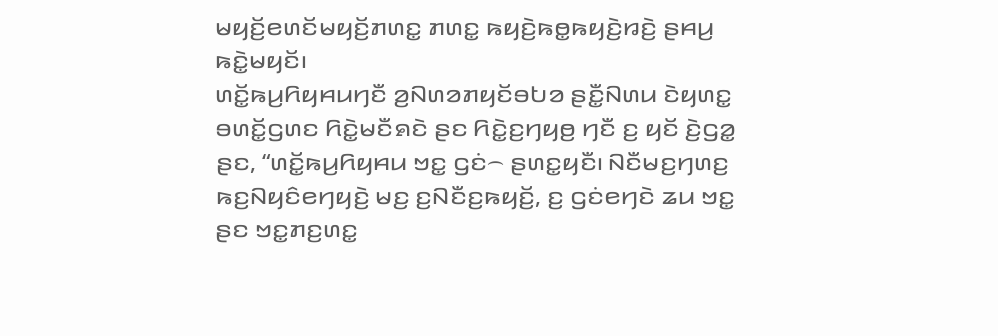ꤗꤟꤢꤩ꤬ꤕꤛꤢꤩꤗꤟꤢꤩ꤬ꤊꤛꤢ꤭ ꤊꤛꤢ꤭ ꤒꤟꤢꤧ꤬ꤒꤥ꤭ꤒꤟꤢꤧ꤬ꤙꤢꤧ꤬ ꤔꤌꤣ꤬ ꤒꤢꤧ꤭ꤗꤟꤢꤩ꤯
ꤛꤢꤩ꤭ꤒꤣ꤬ꤖꤟꤌꤣꤚꤢꤪ ꤤ꤬ꤡꤛꤤꤊꤟꤢꤩꤋꤝꤤ ꤔꤢꤪ꤭ꤡꤛꤣ ꤢꤧꤟꤛꤢ꤭ ꤋꤛꤢꤩ꤭ꤞꤛꤢ ꤖꤢꤧ꤭ꤗꤢꤪꤎꤢꤧ ꤔꤢ ꤖꤢꤧ꤭ꤢ꤬ꤚꤟꤥ꤬ ꤚꤢꤪ ꤢ꤬ ꤟꤢꤩ ꤢꤧ꤬ꤞꤤ꤭ ꤔꤢ, “ꤛꤢꤩ꤭ꤒꤣ꤬ꤖꤟꤌꤣ ꤠꤢ꤭ ꤞꤢꤦ꤮ ꤔꤛꤢ꤭ꤟꤢꤪ꤯ ꤡꤢꤪꤗꤢ꤬ꤚꤛꤢ꤬ ꤒꤢ꤬ꤡꤟꤢꤨꤕꤚꤟꤢꤧ꤬ ꤗꤢ꤬ ꤢ꤬ꤡꤢꤪꤢ꤬ꤒꤟꤢꤩ꤬, ꤢ꤬ ꤞꤢꤦꤕꤚꤢꤧ ꤘꤣ ꤠꤢ꤭ ꤔꤢ ꤠꤢ꤭ꤊꤢ꤬ꤛꤢ꤭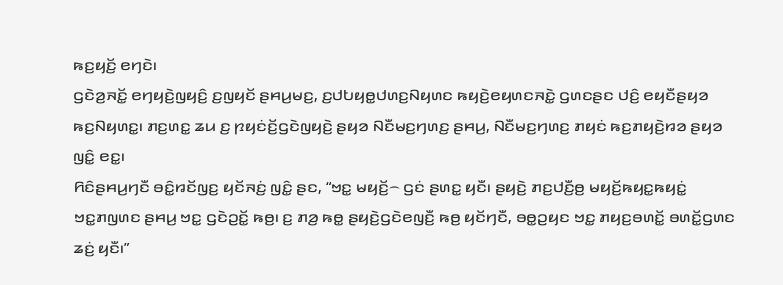ꤒꤢ꤬ꤟꤢꤩ꤬ ꤕꤚꤢꤧ꤯
ꤞꤢꤧꤤ꤬ꤏꤢꤩ꤭ ꤕꤚꤟꤢꤧ꤬ꤜꤟꤢꤨ꤬ ꤢ꤬ꤜꤟꤢꤩ ꤔꤌꤣ꤬ꤗꤢ꤬, ꤢ꤬ꤓꤝꤟꤥ꤭ꤓꤛꤢ꤬ꤡꤟꤛꤢ ꤒꤟꤢꤧ꤬ꤕꤟꤛꤢꤏꤢꤧ꤭ ꤞꤛꤢꤔꤢ ꤓꤢꤨ꤬ ꤕꤟꤢꤪꤔꤟꤤ ꤒꤢ꤬ꤡꤟꤛꤢ꤭꤯ ꤊꤢ꤬ꤛꤢ꤭ ꤘꤣ ꤢ꤬ ꤐꤟꤢꤦꤢꤩ꤬ꤞꤢꤧꤜꤟꤢꤧ꤬ ꤔꤟꤤ ꤡꤢꤪꤗꤢ꤬ꤚꤛꤢ꤬ ꤔꤌꤣ꤬, ꤡꤢꤪꤗꤢ꤬ꤚꤛꤢ꤬ ꤊꤟꤢꤦ ꤒꤢ꤬ꤊꤟꤢꤧ꤬ꤙꤤ ꤔꤟꤤ ꤜꤢꤨ꤭ ꤕꤢ꤭꤯
ꤖꤢꤨꤔꤌꤣ꤬ꤚꤢꤪ ꤋꤢꤨ꤭ꤙꤢꤩꤜꤢ꤬ ꤟꤢꤩꤏꤢꤦ꤬ ꤜꤢꤨ꤭ ꤔꤢ, “ꤠꤢ꤭ ꤗꤟꤢꤩ꤬꤮ ꤞꤢꤦ ꤔꤛꤢ꤭ ꤟꤢꤪ꤯ ꤔꤟꤢꤧ꤬ ꤊꤢ꤬ꤓꤢꤪ꤬ꤥ꤬ ꤗꤟꤢꤩ꤬ꤒꤟꤢ꤭ꤒꤟꤢꤦ꤭ ꤠꤢ꤭ꤊꤜꤛꤢ ꤔꤌꤣ꤬ ꤠꤢ꤭ ꤞꤢꤧꤑꤢꤩ꤭ ꤒꤥ꤬꤯ ꤢ꤬ ꤊꤤ꤬ ꤒꤥ꤭ ꤔꤟꤢꤧ꤬ꤞꤢꤧꤕꤜꤢꤪ꤬ ꤒꤥ꤬ ꤟꤢꤩꤚꤢꤪ, ꤋꤥ꤭ꤑꤟꤢ ꤠꤢ꤭ ꤊꤟꤢ꤬ꤋꤛꤢꤩ꤭ ꤋꤛꤢꤩ꤭ꤞꤛꤢ ꤘꤢꤦ꤬ ꤟꤢꤪ꤯”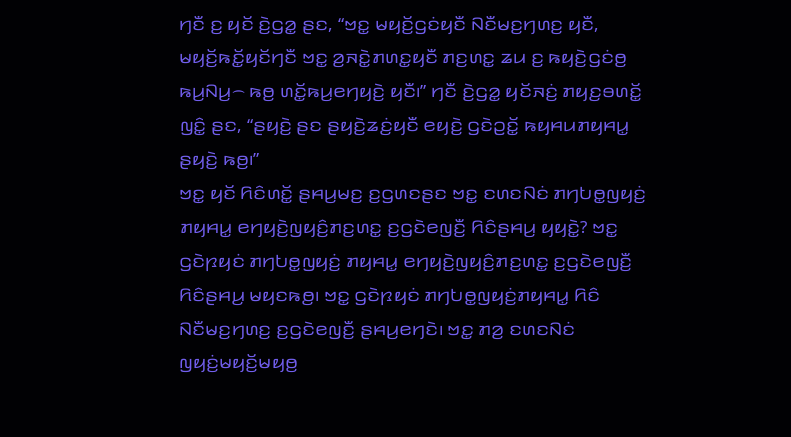ꤚꤢꤪ ꤢ꤬ ꤟꤢꤩ ꤢꤧ꤬ꤞꤤ꤭ ꤔꤢ, “ꤠꤢ꤭ ꤗꤟꤢꤩ꤬ꤞꤢꤦꤟꤢꤪ ꤡꤢꤪꤗꤢ꤬ꤚꤛꤢ꤬ ꤟꤢꤪ, ꤗꤟꤢꤩ꤬ꤒꤢꤩ꤭ꤟꤢꤩꤚꤢꤪ ꤠꤢ꤭ ꤤ꤬ꤏꤢꤧ꤭ꤊꤛꤢ꤭ꤟꤢꤪ ꤊꤢ꤬ꤛꤢ꤭ ꤘꤣ ꤢ꤬ ꤒꤟꤢꤧ꤬ꤞꤢꤦꤥ꤬ ꤒꤣ꤬ꤡꤣ꤬꤮ ꤒꤥ꤬ ꤛꤢꤩ꤭ꤒꤣ꤬ꤕꤚꤟꤢꤧ꤬ ꤟꤢꤪ꤯” ꤚꤢꤪ ꤢꤧ꤬ꤞꤤ꤭ ꤟꤢꤩꤏꤢꤦ꤬ ꤊꤟꤢ꤬ꤋꤛꤢꤩ꤭ ꤜꤢꤨ꤭ ꤔꤢ, “ꤔꤟꤢꤧ꤬ ꤔꤢ ꤔꤟꤢꤧ꤬ꤘꤢꤦ꤬ꤟꤢꤪ ꤕꤟꤢꤧ꤬ ꤞꤢꤧꤑꤢꤩ꤭ ꤒꤟꤌꤣꤊꤟꤌꤣ꤭ ꤔꤟꤢꤧ꤬ ꤒꤥ꤬꤯”
ꤠꤢ꤭ ꤟꤢꤩ ꤖꤢꤨꤛꤢꤩ꤭ ꤔꤌꤣ꤬ꤗꤢ꤬ ꤢ꤬ꤞꤛꤢꤔꤢ ꤠꤢ꤭ ꤢꤛꤢꤡꤢꤦ ꤊꤚꤝꤥ꤭ꤜꤟꤢꤦ꤬ ꤊꤟꤌꤣ꤭ ꤕꤚꤟꤢꤧ꤬ꤜꤟꤢꤨ꤬ꤊꤢ꤬ꤛꤢ꤭ ꤢ꤬ꤞꤢꤧꤕꤜꤢꤪ꤬ ꤖꤢꤨꤔꤌꤣ꤬ ꤟꤟꤢꤧ꤭? ꤠꤢ꤭ ꤞꤢꤧꤐꤟꤢꤦ ꤊꤚꤝꤥ꤭ꤜꤟꤢꤦ꤬ ꤊꤟꤌꤣ꤭ ꤕꤚꤟꤢꤧ꤬ꤜꤟꤢꤨ꤬ꤊꤢ꤬ꤛꤢ꤭ ꤢ꤬ꤞꤢꤧꤕꤜꤢꤪ꤬ ꤖꤢꤨꤔꤌꤣ꤬ ꤗꤟꤢꤒꤥ꤬꤯ ꤠꤢ꤭ ꤞꤢꤧꤐꤟꤢꤦ ꤊꤚꤝꤥ꤭ꤜꤟꤢꤦ꤬ꤊꤟꤌꤣ꤭ ꤖꤢꤨ ꤡꤢꤪꤗꤢ꤬ꤚꤛꤢ꤬ ꤢ꤬ꤞꤢꤧꤕꤜꤢꤪ꤬ ꤔꤌꤣ꤬ꤕꤚꤢꤧ꤯ ꤠꤢ꤭ ꤊꤤ꤬ ꤢꤛꤢꤡꤢꤦ ꤜꤟꤢꤦ꤬ꤗꤟꤢꤩ꤬ꤗꤟꤥ꤬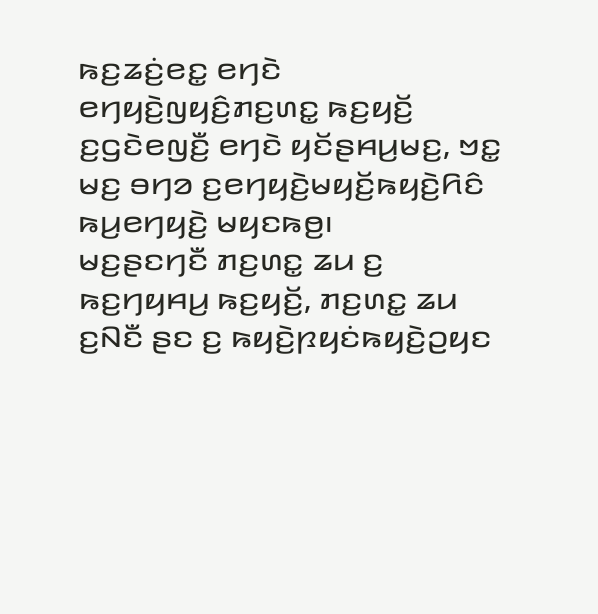ꤒꤢ꤬ꤘꤢꤦ꤬ꤕꤢ꤭ ꤕꤚꤢꤧ ꤕꤚꤟꤢꤧ꤬ꤜꤟꤢꤨ꤬ꤊꤢ꤬ꤛꤢ꤭ ꤒꤢ꤬ꤟꤢꤩ꤬ ꤢ꤬ꤞꤢꤧꤕꤜꤢꤪ꤬ ꤕꤚꤢꤧ ꤟꤢꤩꤔꤌꤣ꤬ꤗꤢ꤬, ꤠꤢ꤭ ꤗꤢ꤬ ꤋꤚꤤ ꤢ꤬ꤕꤚꤟꤢꤧ꤬ꤗꤟꤢꤩ꤬ꤒꤟꤢꤧ꤬ꤖꤢꤨ ꤒꤣ꤬ꤕꤚꤟꤢꤧ꤬ ꤗꤟꤢꤒꤥ꤬꤯
ꤗꤢ꤬ꤔꤢꤚꤢꤪ ꤊꤢ꤬ꤛꤢ꤭ ꤘꤣ ꤢ꤬ ꤒꤢ꤬ꤚꤟꤌꤣ꤬ ꤒꤢ꤬ꤟꤢꤩ꤬, ꤊꤢ꤬ꤛꤢ꤭ ꤘꤣ ꤢ꤬ꤡꤢꤪ ꤔꤢ ꤢ꤬ ꤒꤟꤢꤧ꤬ꤐꤟꤢꤦꤒꤟꤢꤧ꤬ꤑꤟꤢ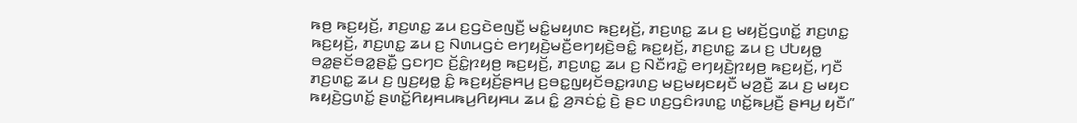ꤒꤥ꤬ ꤒꤢ꤬ꤟꤢꤩ꤬, ꤊꤢ꤬ꤛꤢ꤭ ꤘꤣ ꤢ꤬ꤞꤢꤧꤕꤜꤢꤪ꤬ ꤗꤢꤨ꤭ꤗꤟꤛꤢ ꤒꤢ꤬ꤟꤢꤩ꤬, ꤊꤢ꤬ꤛꤢ꤭ ꤘꤣ ꤢ꤬ ꤗꤟꤢꤩ꤬ꤞꤛꤢꤩ꤭ ꤊꤢ꤬ꤛꤢ꤭ ꤒꤢ꤬ꤟꤢꤩ꤬, ꤊꤢ꤬ꤛꤢ꤭ ꤘꤣ ꤢ꤬ ꤡꤛꤣꤞꤢꤦ ꤕꤚꤟꤢꤧ꤬ꤗꤢꤪ꤬ꤕꤚꤟꤢꤧ꤬ꤋꤢꤨ꤭ ꤒꤢ꤬ꤟꤢꤩ꤬, ꤊꤢ꤬ꤛꤢ꤭ ꤘꤣ ꤢ꤬ ꤓꤝꤟꤥ꤭ ꤋꤤ꤭ꤔꤢꤩꤋꤤ꤭ꤔꤢꤪ꤭ ꤞꤢꤚꤢ ꤢꤩ꤬ꤢꤨ꤭ꤐꤟꤥ꤬ ꤒꤢ꤬ꤟꤢꤩ꤬, ꤊꤢ꤬ꤛꤢ꤭ ꤘꤣ ꤢ꤬ ꤡꤢꤪꤙꤢꤧ꤭ ꤕꤚꤟꤢꤧ꤬ꤐꤟꤥ꤬ ꤒꤢ꤬ꤟꤢꤩ꤬, ꤚꤢꤪ ꤊꤢ꤬ꤛꤢ꤭ ꤘꤣ ꤢ꤬ ꤜꤢ꤬ꤟꤥ꤭ ꤢꤨ꤭ ꤒꤢ꤬ꤟꤢꤩ꤬ꤔꤌꤣ꤬ ꤢ꤬ꤋꤢ꤭ꤜꤟꤢꤩꤋꤢ꤭ꤙꤛꤢ꤬ ꤗꤢ꤬ꤗꤟꤢꤟꤢꤪ ꤗꤤ꤬ꤢꤪ꤬ ꤘꤣ ꤢ꤬ ꤗꤟꤢ ꤒꤟꤢꤧ꤬ꤞꤛꤢꤩ꤭ ꤔꤛꤢꤩ꤭ꤖꤟꤌꤣꤒꤣ꤬ꤖꤟꤌꤣ ꤘꤣ ꤢꤨ꤭ ꤤ꤬ꤏꤢꤦꤢꤦ꤭ ꤢꤧ꤬ ꤔꤢ ꤛꤢ꤬ꤞꤢꤨꤙꤛꤢ꤭ ꤛꤢꤩ꤭ꤒꤣ꤬ꤢꤪ꤬ ꤔꤌꤣ꤬ ꤟꤢꤪ꤯”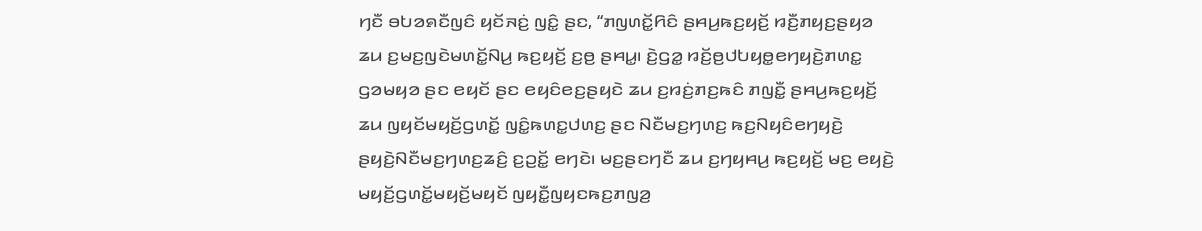ꤚꤢꤪ ꤋꤝꤤꤎꤢꤪꤜꤢꤨ ꤟꤢꤩꤏꤢꤦ꤬ ꤜꤢꤨ꤭ ꤔꤢ, “ꤊꤜꤛꤢꤩ꤭ꤖꤢꤨ ꤔꤌꤣ꤬ꤒꤢ꤬ꤟꤢꤩ꤬ ꤙꤢꤪ꤬ꤊꤟꤢ꤬ꤔꤟꤤ ꤘꤣ ꤢ꤬ꤗꤢ꤬ꤜꤢꤧꤗꤛꤢꤩ꤭ꤡꤣ꤬ ꤒꤢ꤬ꤟꤢꤩ꤬ ꤢ꤬ꤥ꤬ ꤔꤌꤣ꤭꤯ ꤢꤧ꤬ꤞꤤ꤭ ꤙꤢꤩ꤬ꤥ꤬ꤓꤝꤟꤥ꤭ꤕꤚꤟꤢꤧ꤬ꤊꤛꤢ꤭ ꤞꤤꤗꤟꤤ ꤔꤢ ꤕꤟꤢꤩ ꤔꤢ ꤕꤟꤢꤨꤕꤢ꤬ꤔꤟꤢꤧ ꤘꤣ ꤢ꤬ꤙꤢꤦ꤬ꤊꤢ꤬ꤒꤢꤨ ꤊꤜꤢꤪ꤭ ꤔꤌꤣ꤬ꤒꤢ꤬ꤟꤢꤩ꤬ ꤘꤣ ꤜꤟꤢꤩꤗꤟꤢꤩ꤬ꤞꤛꤢꤩ꤭ ꤜꤢꤨ꤭ꤒꤛꤢ꤭ꤓꤛꤢ꤬ ꤔꤢ ꤡꤢꤪꤗꤢ꤬ꤚꤛꤢ꤬ ꤒꤢ꤬ꤡꤟꤢꤨꤕꤚꤟꤢꤧ꤬ ꤔꤟꤢꤧ꤬ꤡꤢꤪꤗꤢ꤬ꤚꤛꤢ꤬ꤘꤢꤨ꤬ ꤢ꤬ꤑꤢꤩ꤭ ꤕꤚꤢꤧ꤯ ꤗꤢ꤬ꤔꤢꤚꤢꤪ ꤘꤣ ꤢ꤬ꤚꤟꤌꤣ꤬ ꤒꤢ꤬ꤟꤢꤩ꤬ ꤗꤢ꤬ ꤕꤟꤢꤧ꤬ ꤗꤟꤢꤩ꤬ꤞꤛꤢꤩ꤭ꤗꤟꤢꤩ꤬ꤗꤟꤢꤩ ꤜꤟꤢꤪ꤭ꤜꤟꤢꤒꤢ꤬ꤊꤜꤤ꤬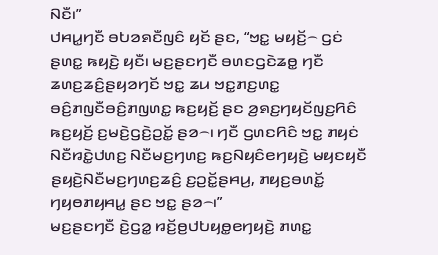ꤡꤢꤪ꤯”
ꤓꤌꤣ꤭ꤚꤢꤪ ꤋꤝꤤꤎꤢꤪꤜꤢꤨ ꤟꤢꤩ ꤔꤢ, “ꤠꤢ꤭ ꤗꤟꤢꤩ꤬꤮ ꤞꤢꤦ ꤔꤛꤢ꤭ ꤒꤟꤢꤧ꤬ ꤟꤢꤪ꤯ ꤗꤢ꤬ꤔꤢꤚꤢꤪ ꤋꤛꤢꤞꤢꤧꤘꤥ꤭ ꤚꤢꤪ ꤘꤛꤢ꤬ꤘꤢꤨ꤬ꤔꤟꤤꤚꤢꤩ ꤠꤢ꤭ ꤘꤣ ꤠꤢ꤭ꤊꤢ꤬ꤛꤢ꤭ ꤋꤢꤨ꤬ꤊꤜꤢꤪꤋꤢꤨ꤬ꤊꤜꤛꤢ꤭ ꤒꤢ꤬ꤟꤢꤩ꤬ ꤔꤢ ꤤ꤬ꤎꤢ꤬ꤚꤟꤢꤩꤜꤢ꤬ꤖꤢꤨ ꤒꤢ꤬ꤟꤢꤩ꤬ ꤢ꤬ꤗꤢꤧ꤬ꤞꤢꤧ꤬ꤑꤢꤩ꤭ ꤔꤤ꤮꤯ ꤚꤢꤪ ꤞꤛꤢꤖꤢꤨ ꤠꤢ꤭ ꤊꤟꤢꤦ ꤡꤢꤪꤙꤢꤧ꤭ꤓꤛꤢ꤬ ꤡꤢꤪꤗꤢ꤬ꤚꤛꤢ꤬ ꤒꤢ꤬ꤡꤟꤢꤨꤕꤚꤟꤢꤧ꤬ ꤗꤟꤢꤟꤢꤪ ꤔꤟꤢꤧ꤬ꤡꤢꤪꤗꤢ꤬ꤚꤛꤢ꤬ꤘꤢꤨ꤬ ꤢ꤬ꤑꤢꤩ꤭ꤔꤌꤣ꤬, ꤊꤟꤢ꤬ꤋꤛꤢꤩ꤭ ꤚꤟꤥꤊꤟꤌꤣ꤭ ꤔꤢ ꤠꤢ꤭ ꤔꤤ꤮꤯”
ꤗꤢ꤬ꤔꤢꤚꤢꤪ ꤢꤧ꤬ꤞꤤ꤭ ꤙꤢꤩ꤬ꤥ꤬ꤓꤝꤟꤥ꤭ꤕꤚꤟꤢꤧ꤬ ꤊꤛꤢ꤭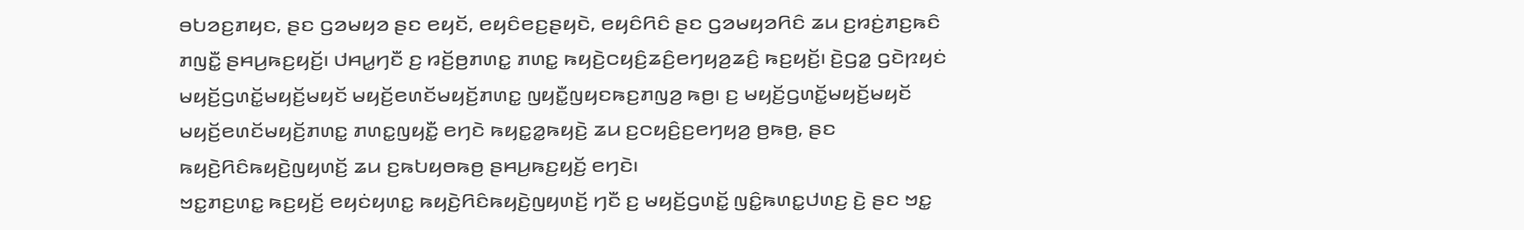ꤋꤝꤤꤢ꤬ꤊꤟꤢ, ꤔꤢ ꤞꤤꤗꤟꤤ ꤔꤢ ꤕꤟꤢꤩ, ꤕꤟꤢꤨꤕꤢ꤬ꤔꤟꤢꤧ, ꤕꤟꤢꤨꤖꤢꤨ ꤔꤢ ꤞꤤꤗꤟꤤꤖꤢꤨ ꤘꤣ ꤢ꤬ꤙꤢꤦ꤬ꤊꤢ꤬ꤒꤢꤨ ꤊꤜꤢꤪ꤭ ꤔꤌꤣ꤬ꤒꤢ꤬ꤟꤢꤩ꤬꤯ ꤓꤌꤣ꤭ꤚꤢꤪ ꤢ꤬ ꤙꤢꤩ꤬ꤥ꤬ꤊꤛꤢ꤭ ꤊꤛꤢ꤭ ꤒꤟꤢꤧ꤬ꤍꤟꤢꤨ꤬ꤘꤢꤨ꤬ꤕꤚꤟꤤ꤬ꤘꤢꤨ꤬ ꤒꤢ꤬ꤟꤢꤩ꤬꤯ ꤢꤧ꤬ꤞꤤ꤭ ꤞꤢꤧꤐꤟꤢꤦ ꤗꤟꤢꤩ꤬ꤞꤛꤢꤩ꤭ꤗꤟꤢꤩ꤬ꤗꤟꤢꤩ ꤗꤟꤢꤩ꤬ꤕꤛꤢꤩꤗꤟꤢꤩ꤬ꤊꤛꤢ꤭ ꤜꤟꤢꤪ꤭ꤜꤟꤢꤒꤢ꤬ꤊꤜꤤ꤬ ꤒꤥ꤬꤯ ꤢ꤬ ꤗꤟꤢꤩ꤬ꤞꤛꤢꤩ꤭ꤗꤟꤢꤩ꤬ꤗꤟꤢꤩ ꤗꤟꤢꤩ꤬ꤕꤛꤢꤩꤗꤟꤢꤩ꤬ꤊꤛꤢ꤭ ꤊꤛꤢ꤭ꤜꤟꤢꤪ꤭ ꤕꤚꤢꤧ ꤒꤟꤢ꤭ꤤ꤭ꤒꤟꤢꤧ꤬ ꤘꤣ ꤢ꤬ꤍꤟꤢꤨ꤬ꤢ꤬ꤕꤚꤟꤤ꤬ ꤥ꤬ꤒꤥ꤬, ꤔꤢ ꤒꤟꤢꤧ꤬ꤖꤢꤨꤒꤟꤢꤧ꤬ꤜꤟꤛꤢꤩ꤬ ꤘꤣ ꤢ꤬ꤒꤝꤟꤥꤒꤥ꤬ ꤔꤌꤣ꤬ꤒꤢ꤬ꤟꤢꤩ꤬ ꤕꤚꤢꤧ꤯
ꤠꤢ꤭ꤊꤢ꤬ꤛꤢ꤭ ꤒꤢ꤬ꤟꤢꤩ꤬ ꤕꤟꤢꤦꤟꤛꤢ꤭ ꤒꤟꤢꤧ꤬ꤖꤢꤨꤒꤟꤢꤧ꤬ꤜꤟꤛꤢꤩ꤬ ꤚꤢꤪ ꤢ꤬ ꤗꤟꤢꤩ꤬ꤞꤛꤢꤩ꤭ ꤜꤢꤨ꤭ꤒꤛꤢ꤭ꤓꤛꤢ꤬ ꤢꤧ꤬ ꤔꤢ ꤠꤢ꤭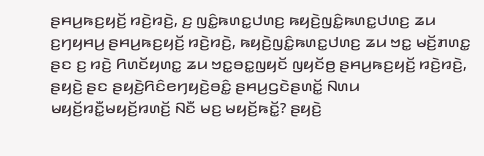ꤔꤌꤣ꤬ꤒꤢ꤬ꤟꤢꤩ꤬ ꤙꤢꤧ꤬ꤙꤢꤧ꤬, ꤢ꤬ ꤜꤢꤨ꤭ꤒꤛꤢ꤭ꤓꤛꤢ꤬ ꤒꤟꤢꤧ꤬ꤜꤢꤨ꤭ꤒꤛꤢ꤭ꤓꤛꤢ꤬ ꤘꤣ ꤢ꤬ꤚꤟꤌꤣ꤬ ꤔꤌꤣ꤬ꤒꤢ꤬ꤟꤢꤩ꤬ ꤙꤢꤧ꤬ꤙꤢꤧ꤬, ꤒꤟꤢꤧ꤬ꤜꤢꤨ꤭ꤒꤛꤢ꤭ꤓꤛꤢ꤬ ꤘꤣ ꤠꤢ꤭ ꤗꤢꤩ꤬ꤊꤛꤢ꤭ ꤔꤢ ꤢ꤬ ꤙꤢꤧ꤬ ꤖꤛꤢꤩꤟꤛꤢ꤭ ꤘꤣ ꤠꤢ꤭ꤋꤢ꤭ꤜꤟꤢꤩ ꤜꤟꤢꤩꤥ꤬ ꤔꤌꤣ꤬ꤒꤢ꤬ꤟꤢꤩ꤬ ꤙꤢꤧ꤬ꤙꤢꤧ꤬, ꤔꤟꤢꤧ꤬ ꤔꤢ ꤔꤟꤢꤧ꤬ꤖꤢꤨꤕꤚꤟꤢꤧ꤬ꤋꤢꤨ꤭ ꤔꤌꤣ꤬ꤞꤢꤧꤔꤛꤢꤩ꤭ ꤡꤛꤣ ꤗꤟꤢꤩ꤬ꤙꤢꤪ꤭ꤗꤟꤢꤩ꤬ꤙꤛꤢꤩ꤬ ꤡꤢꤪ ꤗꤢ꤬ ꤗꤟꤢꤩ꤬ꤒꤢꤩ꤭? ꤔꤟꤢꤧ꤬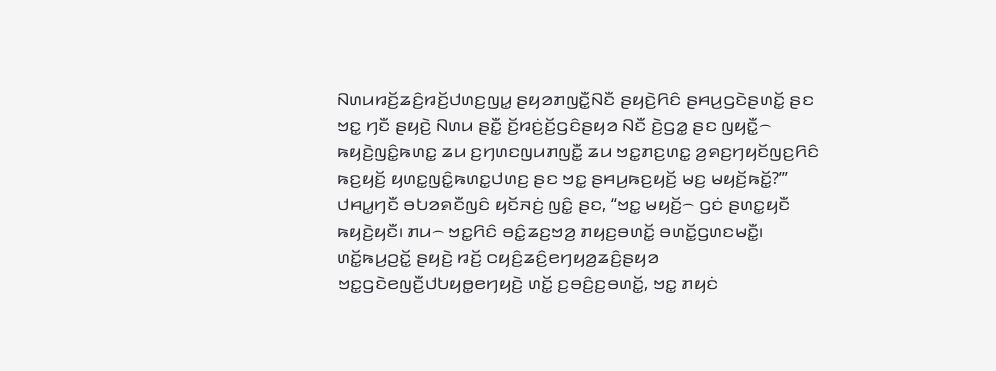ꤡꤛꤣꤙꤢꤩ꤬ꤘꤢꤨ꤬ꤙꤢꤩ꤬ꤓꤛꤢ꤬ꤜꤣ꤭ ꤔꤟꤤꤊꤜꤢꤪ꤭ꤡꤢꤪ ꤔꤟꤢꤧ꤬ꤖꤢꤨ ꤔꤌꤣ꤬ꤞꤢꤧꤔꤛꤢꤩ꤭ ꤔꤢ ꤠꤢ꤭ ꤚꤢꤪ ꤔꤟꤢꤧ꤬ ꤡꤛꤣ ꤔꤢꤪ꤭ ꤢꤩ꤬ꤙꤢꤦ꤬ꤢꤩ꤬ꤞꤢꤨꤔꤟꤤ ꤡꤢꤪ ꤢꤧ꤬ꤞꤤ꤭ ꤔꤢ ꤜꤟꤢꤪ꤭꤮ ꤒꤟꤢꤧ꤬ꤜꤢꤨ꤭ꤒꤛꤢ꤭ ꤘꤣ ꤢ꤬ꤚꤛꤢꤜꤣꤊꤜꤢꤪ꤭ ꤘꤣ ꤠꤢ꤭ꤊꤢ꤬ꤛꤢ꤭ ꤤ꤬ꤎꤢ꤬ꤚꤟꤢꤩꤜꤢ꤬ꤖꤢꤨ ꤒꤢ꤬ꤟꤢꤩ꤬ ꤟꤛꤢ꤭ꤜꤢꤨ꤭ꤒꤛꤢ꤭ꤓꤛꤢ꤬ ꤔꤢ ꤠꤢ꤭ ꤔꤌꤣ꤬ꤒꤢ꤬ꤟꤢꤩ꤬ ꤗꤢ꤬ ꤗꤟꤢꤩ꤬ꤒꤢꤩ꤭?’”
ꤓꤌꤣ꤭ꤚꤢꤪ ꤋꤝꤤꤎꤢꤪꤜꤢꤨ ꤟꤢꤩꤏꤢꤦ꤬ ꤜꤢꤨ꤭ ꤔꤢ, “ꤠꤢ꤭ ꤗꤟꤢꤩ꤬꤮ ꤞꤢꤦ ꤔꤛꤢ꤭ꤟꤢꤪ ꤒꤟꤢꤧ꤬ꤟꤢꤪ꤯ ꤊꤣ꤮ ꤠꤢ꤭ꤖꤢꤨ ꤋꤢꤨ꤭ꤘꤢ꤬ꤠꤤ꤬ ꤊꤟꤢ꤬ꤋꤛꤢꤩ꤭ ꤋꤛꤢꤩ꤭ꤞꤛꤢꤗꤢꤪ꤭꤯ ꤛꤢꤩ꤭ꤒꤣ꤬ꤑꤢꤩ꤭ ꤔꤟꤢꤧ꤬ ꤙꤢꤩ꤬ ꤍꤟꤢꤨ꤬ꤘꤢꤨ꤬ꤕꤚꤟꤤ꤬ꤘꤢꤨ꤬ꤔꤟꤤ ꤠꤢ꤭ꤞꤢꤧꤕꤜꤢꤪ꤬ꤓꤝꤟꤥ꤭ꤕꤚꤟꤢꤧ꤬ ꤛꤢꤩ꤭ ꤢ꤬ꤋꤢꤨ꤬ꤢ꤬ꤋꤛꤢꤩ꤭, ꤠꤢ꤭ ꤊꤟꤢꤦ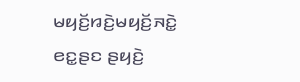ꤗꤟꤢꤩ꤬ꤙꤢꤧ꤬ꤗꤟꤢꤩ꤬ꤏꤢꤧ꤭ ꤕꤢ꤭ꤔꤢ ꤔꤟꤢꤧ꤬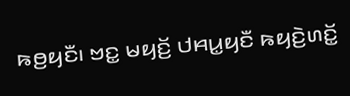ꤒꤥ꤬ꤟꤢꤪ꤯ ꤠꤢ꤭ ꤗꤟꤢꤩ꤬ ꤓꤌꤣ꤭ꤟꤢꤪ ꤒꤟꤢꤧ꤬ꤛꤢꤩ꤭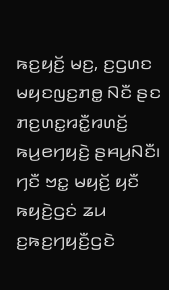ꤒꤢ꤬ꤟꤢꤩ꤬ ꤗꤢ꤬, ꤢ꤬ꤞꤛꤢ ꤗꤟꤢꤜꤢ꤬ꤊꤥ꤭ ꤡꤢꤪ ꤔꤢ ꤊꤢ꤬ꤛꤢ꤭ꤙꤢꤪ꤭ꤙꤛꤢꤩ꤬ ꤒꤣ꤬ꤕꤚꤟꤢꤧ꤬ ꤔꤌꤣ꤬ꤡꤢꤪ꤯ ꤚꤢꤪ ꤠꤢ꤭ ꤗꤟꤢꤩ꤬ ꤟꤢꤪ ꤒꤟꤢꤧ꤬ꤞꤢꤦ ꤘꤣ ꤢ꤬ꤒꤢ꤬ꤚꤟꤢꤪ꤬ꤞꤢꤧ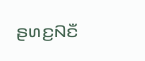ꤔꤛꤢ꤬ꤡꤢꤪ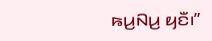ꤒꤣ꤬ꤡꤣ꤬ ꤟꤢꤪ꤯”